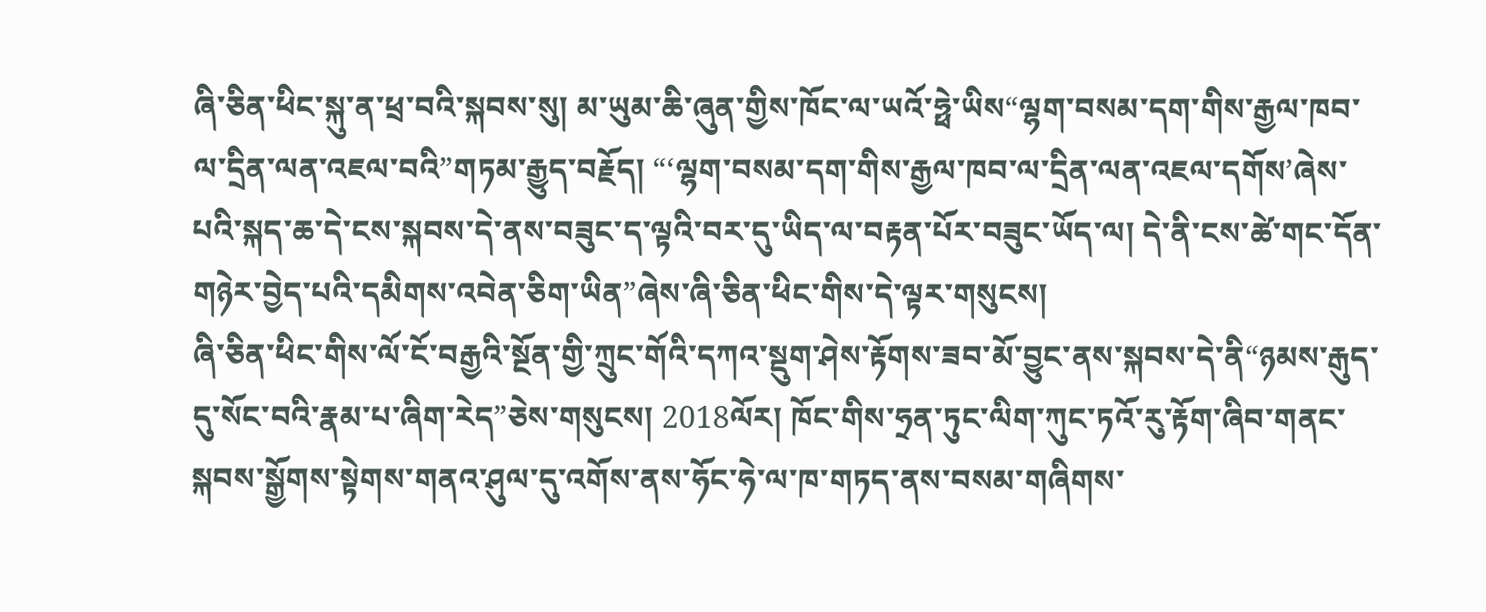ཞི་ཅིན་ཕིང་སྐུ་ན་ཕྲ་བའི་སྐབས་སུ། མ་ཡུམ་ཆི་ཞུན་གྱིས་ཁོང་ལ་ཡའོ་ཧྥེ་ཡིས“ལྷག་བསམ་དག་གིས་རྒྱལ་ཁབ་ལ་དྲིན་ལན་འཇལ་བའི”གཏམ་རྒྱུད་བརྗོད། “‘ལྷག་བསམ་དག་གིས་རྒྱལ་ཁབ་ལ་དྲིན་ལན་འཇལ་དགོས’ཞེས་པའི་སྐད་ཆ་དེ་ངས་སྐབས་དེ་ནས་བཟུང་ད་ལྟའི་བར་དུ་ཡིད་ལ་བརྟན་པོར་བཟུང་ཡོད་ལ། དེ་ནི་ངས་ཚེ་གང་དོན་གཉེར་བྱེད་པའི་དམིགས་འབེན་ཅིག་ཡིན”ཞེས་ཞི་ཅིན་ཕིང་གིས་དེ་ལྟར་གསུངས།
ཞི་ཅིན་ཕིང་གིས་ལོ་ངོ་བརྒྱའི་སྔོན་གྱི་ཀྲུང་གོའི་དཀའ་སྡུག་ཤེས་རྟོགས་ཟབ་མོ་བྱུང་ནས་སྐབས་དེ་ནི“ཉམས་རྒུད་དུ་སོང་བའི་རྣམ་པ་ཞིག་རེད”ཅེས་གསུངས། 2018ལོར། ཁོང་གིས་ཧྲན་ཏུང་ལིག་ཀུང་ཏའོ་རུ་རྟོག་ཞིབ་གནང་སྐབས་སྒྱོགས་སྟེགས་གནའ་ཤུལ་དུ་འགོས་ནས་ཧོང་ཧེ་ལ་ཁ་གཏད་ནས་བསམ་གཞིགས་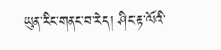ཡུན་རིང་གནང་བ་རེད། ཤིང་རྟ་ལོའི་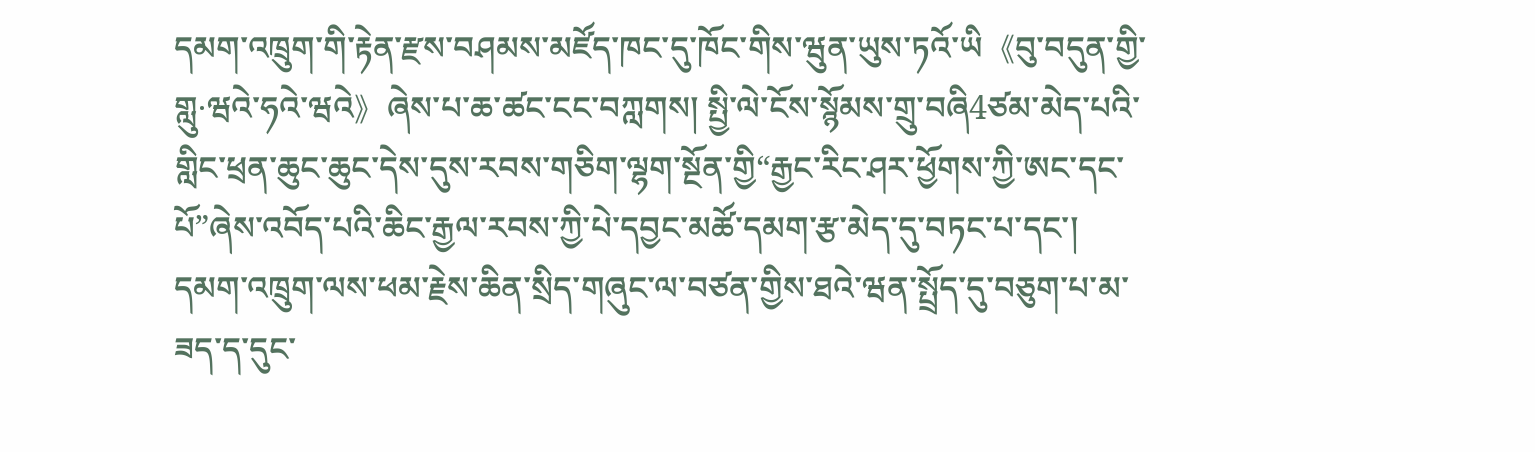དམག་འཁྲུག་གི་རྟེན་རྫས་བཤམས་མཛོད་ཁང་དུ་ཁོང་གིས་ཝུན་ཡུས་ཏའོ་ཡི《བུ་བདུན་གྱི་གླུ·ཝའེ་ཧའེ་ཝའེ》ཞེས་པ་ཆ་ཚང་ངང་བཀླགས། སྤྱི་ལེ་ངོས་སྙོམས་གྲུ་བཞི4ཙམ་མེད་པའི་གླིང་ཕྲན་ཆུང་ཆུང་དེས་དུས་རབས་གཅིག་ལྷག་སྔོན་གྱི“རྒྱང་རིང་ཤར་ཕྱོགས་ཀྱི་ཨང་དང་པོ”ཞེས་འབོད་པའི་ཆིང་རྒྱལ་རབས་ཀྱི་པེ་དབྱང་མཚོ་དམག་རྩ་མེད་དུ་བཏང་པ་དང་། དམག་འཁྲུག་ལས་ཕམ་རྗེས་ཆིན་སྲིད་གཞུང་ལ་བཙན་གྱིས་ཐའེ་ཝན་སྤྲོད་དུ་བཅུག་པ་མ་ཟད་ད་དུང་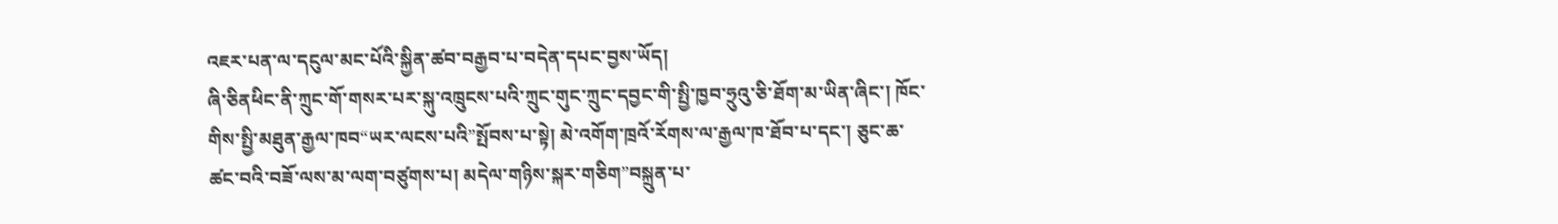འཇར་པན་ལ་དངུལ་མང་པོའི་སྐྱིན་ཚབ་བརྒྱབ་པ་བདེན་དཔང་བྱས་ཡོད།
ཞི་ཅིནཕིང་ནི་ཀྲུང་གོ་གསར་པར་སྐུ་འཁྲུངས་པའི་ཀྲུང་གུང་ཀྲུང་དབྱང་གི་སྤྱི་ཁྱབ་ཧྲུའུ་ཅི་ཐོག་མ་ཡིན་ཞིང་། ཁོང་གིས་སྤྱི་མཐུན་རྒྱལ་ཁབ“ཡར་ལངས་པའི”སྤོབས་པ་སྟེ། མེ་འགོག་ཁྲའོ་རོགས་ལ་རྒྱལ་ཁ་ཐོབ་པ་དང་། ཅུང་ཆ་ཚང་བའི་བཟོ་ལས་མ་ལག་བཙུགས་པ། མདེལ་གཉིས་སྐར་གཅིག”བསྐྲུན་པ་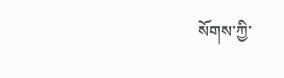སོགས་ཀྱི་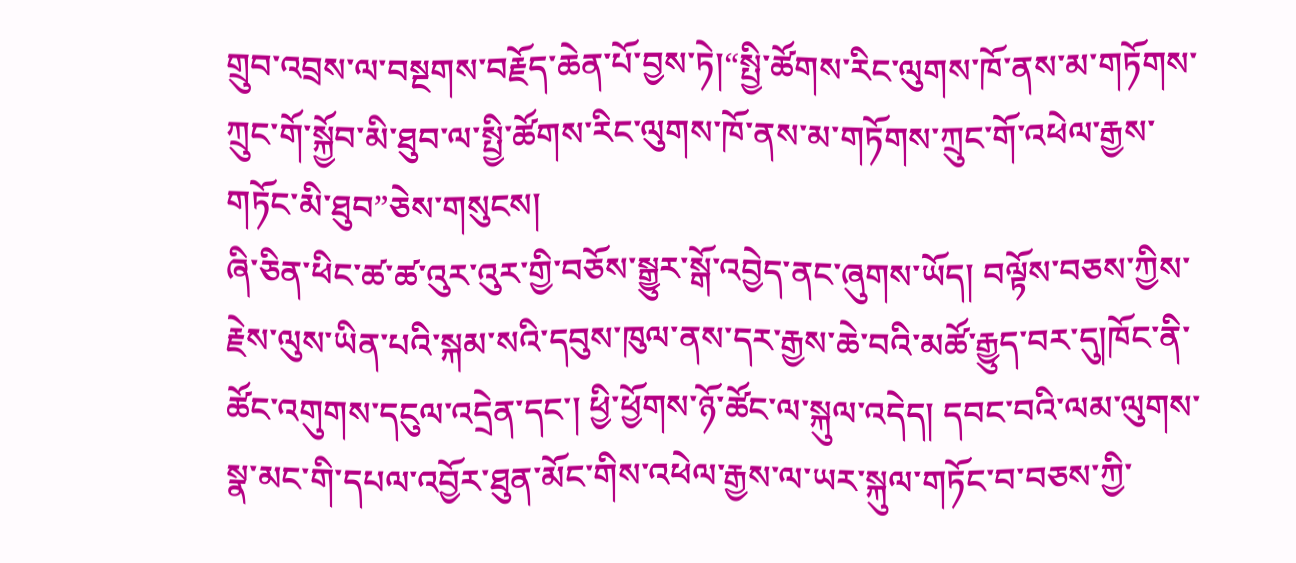གྲུབ་འབྲས་ལ་བསྔགས་བརྗོད་ཆེན་པོ་བྱས་ཏེ།“སྤྱི་ཚོགས་རིང་ལུགས་ཁོ་ནས་མ་གཏོགས་ཀྲུང་གོ་སྐྱོབ་མི་ཐུབ་ལ་སྤྱི་ཚོགས་རིང་ལུགས་ཁོ་ནས་མ་གཏོགས་ཀྲུང་གོ་འཕེལ་རྒྱས་གཏོང་མི་ཐུབ”ཅེས་གསུངས།
ཞི་ཅིན་ཕིང་ཚ་ཚ་འུར་འུར་གྱི་བཅོས་སྒྱུར་སྒོ་འབྱེད་ནང་ཞུགས་ཡོད། བལྟོས་བཅས་ཀྱིས་རྗེས་ལུས་ཡིན་པའི་སྐམ་སའི་དབུས་ཁུལ་ནས་དར་རྒྱས་ཆེ་བའི་མཚོ་རྒྱུད་བར་དུ།ཁོང་ནི་ཚོང་འགུགས་དངུལ་འདྲེན་དང་། ཕྱི་ཕྱོགས་ཉོ་ཚོང་ལ་སྐུལ་འདེད། དབང་བའི་ལམ་ལུགས་སྣ་མང་གི་དཔལ་འབྱོར་ཐུན་མོང་གིས་འཕེལ་རྒྱས་ལ་ཡར་སྐུལ་གཏོང་བ་བཅས་ཀྱི་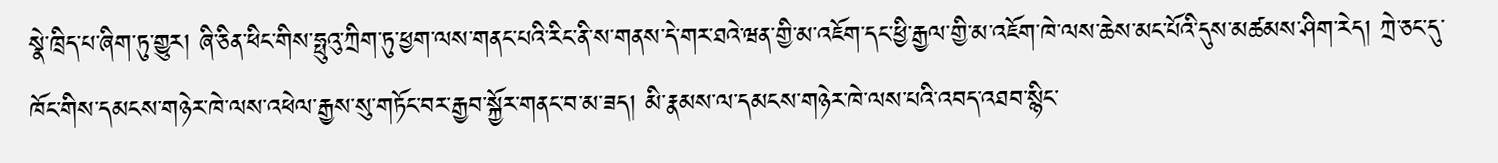སྣེ་ཁྲིད་པ་ཞིག་ཏུ་གྱུར། ཞི་ཅིན་ཕིང་གིས་ཧྥུའུ་ཀྲིག་ཏུ་ཕྱག་ལས་གནང་པའི་རིང་ནི་ས་གནས་དེ་གར་ཐའེ་ཝན་གྱི་མ་འཇོག་དང་ཕྱི་རྒྱལ་གྱི་མ་འཇོག་ཁེ་ལས་ཆེས་མང་པོའི་དུས་མཚམས་ཤིག་རེད། ཀྲེ་ཅང་དུ་ཁོང་གིས་དམངས་གཉེར་ཁེ་ལས་འཕེལ་རྒྱས་སུ་གཏོང་བར་རྒྱབ་སྐྱོར་གནང་བ་མ་ཟད། མི་རྣམས་ལ་དམངས་གཉེར་ཁེ་ལས་པའི་འབད་འཐབ་སྙིང་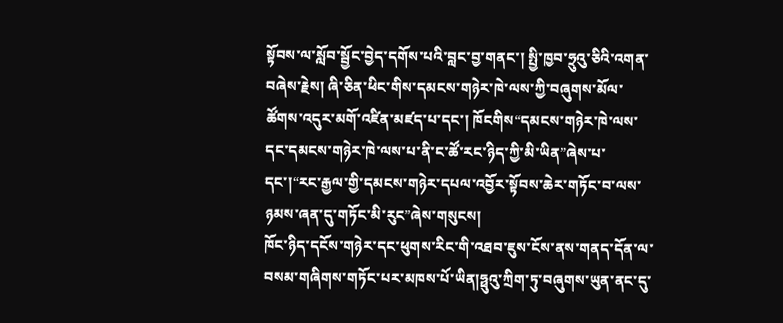སྟོབས་ལ་སློབ་སྦྱོང་བྱེད་དགོས་པའི་བླང་བྱ་གནང་། སྤྱི་ཁྱབ་ཧྲུའུ་ཅིའི་འགན་བཞེས་རྗེས། ཞི་ཅིན་ཕིང་གིས་དམངས་གཉེར་ཁེ་ལས་ཀྱི་བཞུགས་མོལ་ཚོགས་འདུར་མགོ་འཛིན་མཛད་པ་དང་། ཁོངགིས“དམངས་གཉེར་ཁེ་ལས་དང་དམངས་གཉེར་ཁེ་ལས་པ་ནི་ང་ཚོ་རང་ཉིད་ཀྱི་མི་ཡིན”ཞེས་པ་དང་།“རང་རྒྱལ་གྱི་དམངས་གཉེར་དཔལ་འབྱོར་སྟོབས་ཆེར་གཏོང་བ་ལས་ཉམས་ཞན་དུ་གཏོང་མི་རུང”ཞེས་གསུངས།
ཁོང་ཉིད་དངོས་གཉེར་དང་ཕུགས་རིང་གི་འཐབ་ཇུས་ངོས་ནས་གནད་དོན་ལ་བསམ་གཞིགས་གཏོང་པར་མཁས་པོ་ཡིན།ཧྥུའུ་ཀྲིག་ཏུ་བཞུགས་ཡུན་ནང་དུ་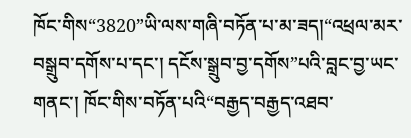ཁོང་གིས“3820”ཡི་ལས་གཞི་བཏོན་པ་མ་ཟད།“འཕྲལ་མར་བསྒྲུབ་དགོས་པ་དང་། དངོས་སྒྲུབ་བྱ་དགོས”པའི་བླང་བྱ་ཡང་གནང་། ཁོང་གིས་བཏོན་པའི“བརྒྱད་བརྒྱད་འཐབ་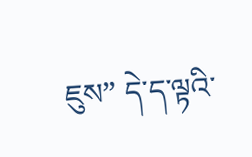ཇུས” དེ་ད་ལྟའི་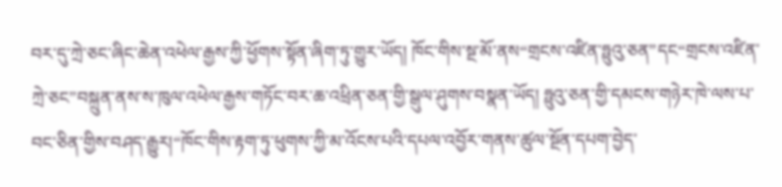བར་དུ་ཀྲེ་ཅང་ཞིང་ཆེན་འཕེལ་རྒྱས་ཀྱི་ཕྱོགས་སྟོན་ཞིག་ཏུ་གྱུར་ཡོད། ཁོང་གིས་སྔ་མོ་ནས“གྲངས་འཛིན་ཧྥུའུ་ཅན”དང“གྲངས་འཛིན་ཀྲེ་ཅང”བསྐྲུན་ནས་ས་ཁུལ་འཕེལ་རྒྱས་གཏོང་བར་ཆ་འཕྲིན་ཅན་གྱི་སྒུལ་ཤུགས་བསྣན་ཡོད། ཧྥུའུ་ཅན་གྱི་དམངས་གཉེར་ཁེ་ལས་པ་བང་ཅིན་གྱིས་བཤད་རྒྱུར།“ཁོང་གིས་རྟག་ཏུ་ཕུགས་ཀྱི་མ་འོངས་པའི་དཔལ་འབྱོར་གནས་ཚུལ་སྔོན་དཔག་བྱེད་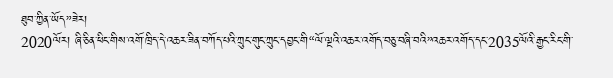ཐུབ་ཀྱིན་ཡོད”ཟེར།
2020ལོར། ཞི་ཅིན་ཕིང་གིས་འགོ་ཁྲིད་དེ་འཆར་ཟིན་བཀོད་པའི་ཀྲུང་གུང་ཀྲུང་དབྱང་གི“ལོ་ལྔའི་འཆར་འགོད་བཅུ་བཞི་བའི”འཆར་འགོད་དང་2035ལོའི་རྒྱང་རིང་གི་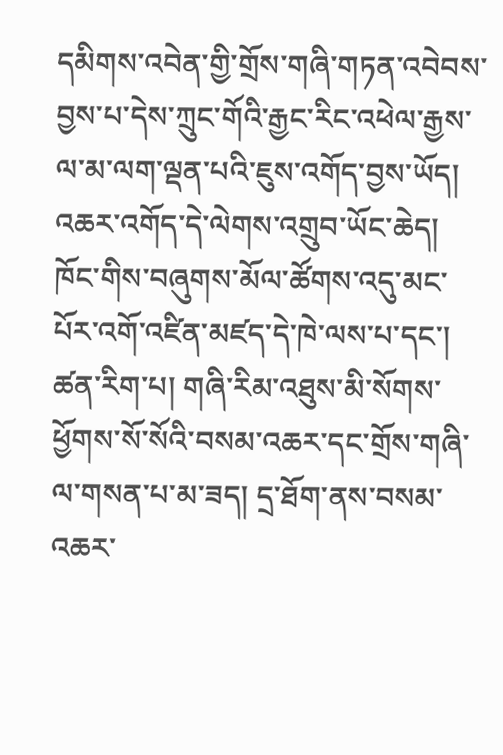དམིགས་འབེན་གྱི་གྲོས་གཞི་གཏན་འབེབས་བྱས་པ་དེས་ཀྲུང་གོའི་རྒྱང་རིང་འཕེལ་རྒྱས་ལ་མ་ལག་ལྡན་པའི་ཇུས་འགོད་བྱས་ཡོད། འཆར་འགོད་དེ་ལེགས་འགྲུབ་ཡོང་ཆེད། ཁོང་གིས་བཞུགས་མོལ་ཚོགས་འདུ་མང་པོར་འགོ་འཛིན་མཛད་དེ་ཁེ་ལས་པ་དང་། ཚན་རིག་པ། གཞི་རིམ་འཐུས་མི་སོགས་ཕྱོགས་སོ་སོའི་བསམ་འཆར་དང་གྲོས་གཞི་ལ་གསན་པ་མ་ཟད། དྲ་ཐོག་ནས་བསམ་འཆར་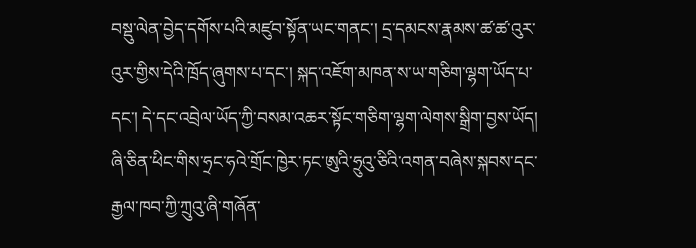བསྡུ་ལེན་བྱེད་དགོས་པའི་མཛུབ་སྟོན་ཡང་གནང་། དྲ་དམངས་རྣམས་ཚ་ཚ་འུར་འུར་གྱིས་དེའི་ཁྲོད་ཞུགས་པ་དང་། སྐད་འཇོག་མཁན་ས་ཡ་གཅིག་ལྷག་ཡོད་པ་དང་། དེ་དང་འབྲེལ་ཡོད་ཀྱི་བསམ་འཆར་སྟོང་གཅིག་ལྷག་ལེགས་སྒྲིག་བྱས་ཡོད།
ཞི་ཅིན་ཕིང་གིས་ཧྲང་ཧའེ་གྲོང་ཁྱེར་ཏང་ཨུའི་ཧྲུའུ་ཅིའི་འགན་བཞེས་སྐབས་དང་རྒྱལ་ཁབ་ཀྱི་ཀྲུའུ་ཞི་གཞོན་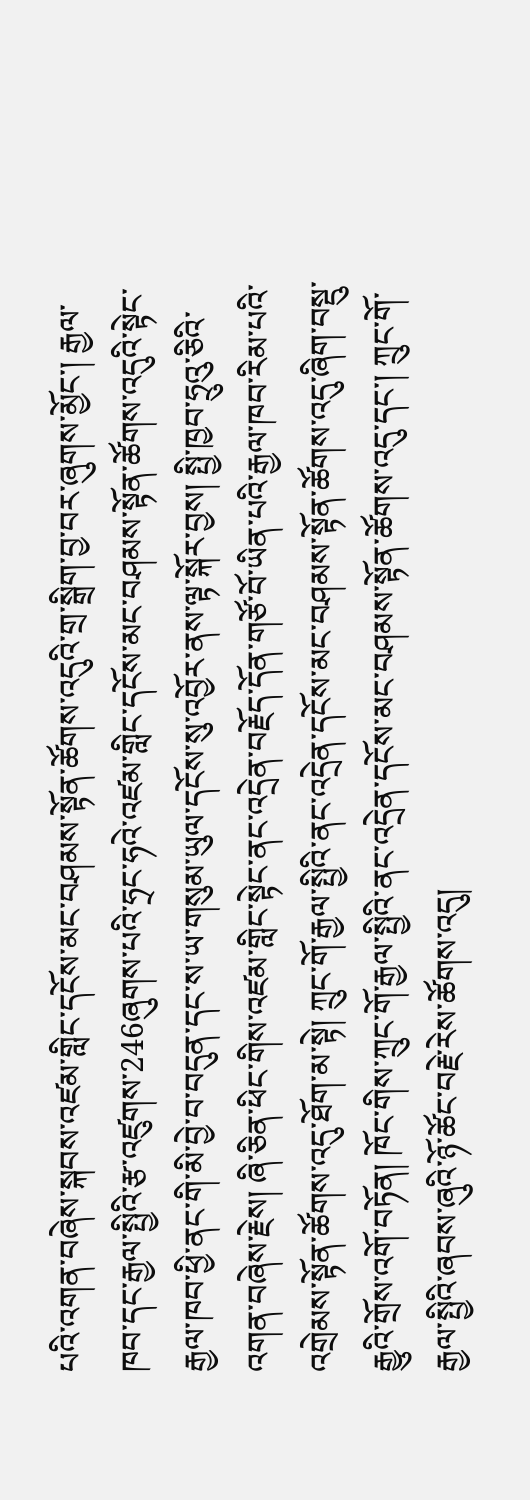པའི་འགན་བཞེས་སྐབས་འཛམ་གླིང་དངོས་མང་བཤམས་སྟོན་ཚོགས་འདུའི་གྲ་སྒྲིག་བྱ་བར་ཞུགས་མྱོང་། རྒྱལ་ཁབ་དང་རྒྱལ་སྤྱིའི་རྩ་འཛུགས་246ཞུགས་པའི་ཧྲང་ཧའེ་འཛམ་གླིང་དངོས་མང་བཤམས་སྟོན་ཚོགས་འདུའི་སྟེང་རྒྱལ་ཁབ་ཕྱི་ནང་གི་མི་བྱེ་བ་བདུན་དང་ས་ཡ་གསུམ་ཡུལ་དངོས་སུ་འབྱོར་ནས་ལྟ་སྐོར་བྱས། སྤྱི་ཁྱབ་ཧྲུའུ་ཅིའི་འགན་བཞེས་རྗེས། ཞི་ཅིན་ཕིང་གིས་འཛམ་གླིང་སྟེང་ནང་འདྲེན་བརྗོད་དོན་གཙོ་བོ་ཡིན་པའི་རྒྱལ་ཁབ་རིམ་པའི་འགྲེམས་སྟོན་ཚོགས་འདུ་ཐོག་མ་སྟེ། ཀྲུང་གོ་རྒྱལ་སྤྱིའི་ནང་འདྲེན་དངོས་མང་བཤམས་སྟོན་ཚོགས་འདུ་ཞིག་བསྡུ་རྒྱུའི་གྲོས་འགོ་བཏོན། ཁོང་གིས་ཀྲུང་གོ་རྒྱལ་སྤྱིའི་ནང་འདྲེན་དངོས་མང་བཤམས་སྟོན་ཚོགས་འདུ་དང་། ཀྲུང་གོ་རྒྱལ་སྤྱིའི་ཞབས་ཞུའི་ཉོ་ཚོང་བརྗེ་རེས་ཚོགས་འདུ།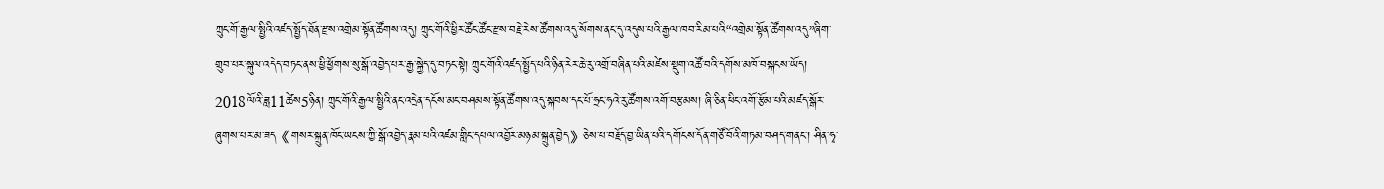ཀྲུང་གོ་རྒྱལ་སྤྱིའི་འཛད་སྤྱོད་ཐོན་རྫས་འགྲེམ་སྟོན་ཚོགས་འདུ། ཀྲུང་གོའི་ཕྱིར་ཚོང་ཚོང་རྫས་བརྗེ་རེས་ཚོགས་འདུ་སོགས་ནང་དུ་འདུས་པའི་རྒྱལ་ཁབ་རིམ་པའི“འགྲེམ་སྟོན་ཚོགས་འདུ”ཞིག་གྲུབ་པར་སྐུལ་འདེད་བཏང་ནས་ཕྱི་ཕྱོགས་སུ་སྒོ་འབྱེད་པར་རྒྱ་སྐྱེད་དུ་བཏང་སྟེ། ཀྲུང་གོའི་འཛད་སྤྱོད་པའི་ཉིན་རེར་ཆེ་རུ་འགྲོ་བཞིན་པའི་མཛེས་སྡུག་འཚོ་བའི་དགོས་མཁོ་བསྐངས་ཡོད།
2018ལོའི་ཟླ11ཚེས5ཉིན། ཀྲུང་གོའི་རྒྱལ་སྤྱིའི་ནང་འདྲེན་དངོས་མང་བཤམས་སྟོན་ཚོགས་འདུ་སྐབས་དང་པོ་ཧྲང་ཧའེ་རུ་ཚོགས་འགོ་བརྩམས། ཞི་ཅིན་ཕིང་འགོ་རྩོམ་པའི་མཛད་སྒོར་ཞུགས་པར་མ་ཟད《གསར་སྐྲུན་ཁོང་ཡངས་ཀྱི་སྒོ་འབྱེད་རྣམ་པའི་འཛམ་གླིང་དཔལ་འབྱོར་མཉམ་སྐྲུན་བྱེད》ཅེས་པ་བརྗོད་བྱ་ཡིན་པའི་དགོངས་དོན་གཙོ་བོའི་གཏམ་བཤད་གནང་། ཤིན་ཧྭ་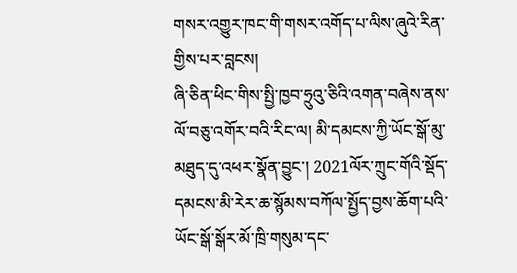གསར་འགྱུར་ཁང་གི་གསར་འགོད་པ་ལིས་ཞུའེ་རིན་གྱིས་པར་བླངས།
ཞི་ཅིན་ཕིང་གིས་སྤྱི་ཁྱབ་ཧྲུའུ་ཅིའི་འགན་བཞེས་ནས་ལོ་བཅུ་འགོར་བའི་རིང་ལ། མི་དམངས་ཀྱི་ཡོང་སྒོ་མུ་མཐུད་དུ་འཕར་སྣོན་བྱུང་། 2021ལོར་ཀྲུང་གོའི་སྡོད་དམངས་མི་རེར་ཆ་སྙོམས་བཀོལ་སྤྱོད་བྱས་ཆོག་པའི་ཡོང་སྒོ་སྒོར་མོ་ཁྲི་གསུམ་དང་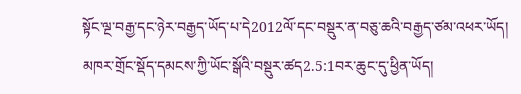སྟོང་ལྔ་བརྒྱ་དང་ཉེར་བརྒྱད་ཡོད་པ་དེ2012ལོ་དང་བསྡུར་ན་བཅུ་ཆའི་བརྒྱད་ཙམ་འཕར་ཡོད། མཁར་གྲོང་སྡོད་དམངས་ཀྱི་ཡོང་སྒོའི་བསྡུར་ཚད2.5:1བར་ཆུང་དུ་ཕྱིན་ཡོད།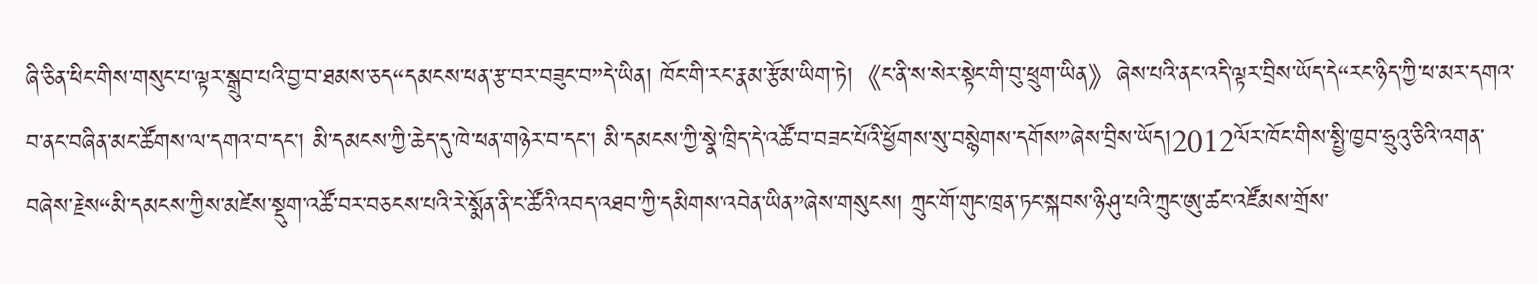ཞི་ཅིན་ཕིང་གིས་གསུང་པ་ལྟར་སྒྲུབ་པའི་བྱ་བ་ཐམས་ཅད“དམངས་ཕན་རྩ་བར་བཟུང་བ”དེ་ཡིན། ཁོང་གི་རང་རྣམ་རྩོམ་ཡིག་ཏེ།《ང་ནི་ས་སེར་སྟེང་གི་བུ་ཕྲུག་ཡིན》ཞེས་པའི་ནང་འདི་ལྟར་བྲིས་ཡོད་དེ“རང་ཉིད་ཀྱི་ཕ་མར་དགའ་བ་ནང་བཞིན་མང་ཚོགས་ལ་དགའ་བ་དང་། མི་དམངས་ཀྱི་ཆེད་དུ་ཁེ་ཕན་གཉེར་བ་དང་། མི་དམངས་ཀྱི་སྣེ་ཁྲིད་དེ་འཚོ་བ་བཟང་པོའི་ཕྱོགས་སུ་བསྙེགས་དགོས”ཞེས་བྲིས་ཡོད།2012ལོར་ཁོང་གིས་སྤྱི་ཁྱབ་ཧྲུའུ་ཅིའི་འགན་བཞེས་རྗེས“མི་དམངས་ཀྱིས་མཛེས་སྡུག་འཚོ་བར་བཅངས་པའི་རེ་སྨོན་ནི་ང་ཚོའི་འབད་འཐབ་ཀྱི་དམིགས་འབེན་ཡིན”ཞེས་གསུངས། ཀྲུང་གོ་གུང་ཁྲན་ཏང་སྐབས་ཉི་ཤུ་པའི་ཀྲུང་ཨུ་ཚང་འཛོམས་གྲོས་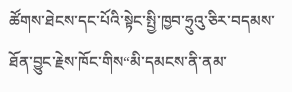ཚོགས་ཐེངས་དང་པོའི་སྟེང་སྤྱི་ཁྱབ་ཧྲུའུ་ཅིར་བདམས་ཐོན་བྱུང་རྗེས་ཁོང་གིས“མི་དམངས་ནི་ནམ་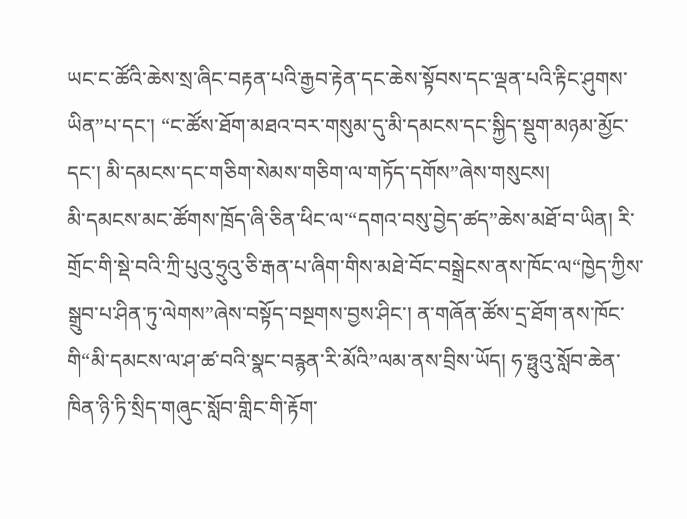ཡང་ང་ཚོའི་ཆེས་སྲ་ཞིང་བརྟན་པའི་རྒྱབ་རྟེན་དང་ཆེས་སྟོབས་དང་ལྡན་པའི་རྟིང་ཤུགས་ཡིན”པ་དང་། “ང་ཚོས་ཐོག་མཐའ་བར་གསུམ་དུ་མི་དམངས་དང་སྐྱིད་སྡུག་མཉམ་མྱོང་དང་། མི་དམངས་དང་གཅིག་སེམས་གཅིག་ལ་གཏོད་དགོས”ཞེས་གསུངས།
མི་དམངས་མང་ཚོགས་ཁྲོད་ཞི་ཅིན་ཕིང་ལ་“དགའ་བསུ་བྱེད་ཚད”ཆེས་མཐོ་བ་ཡིན། རི་གྲོང་གི་སྡེ་བའི་ཀྲི་པུའུ་ཧྲུའུ་ཅི་རྒན་པ་ཞིག་གིས་མཐེ་བོང་བསྒྲེངས་ནས་ཁོང་ལ“ཁྱེད་ཀྱིས་སྒྲུབ་པ་ཤིན་ཏུ་ལེགས”ཞེས་བསྟོད་བསྔགས་བྱས་ཤིང་། ན་གཞོན་ཚོས་དྲ་ཐོག་ནས་ཁོང་གི“མི་དམངས་ལ་ཤ་ཚ་བའི་སྣང་བརྙན་རི་མོའི”ལམ་ནས་བྲིས་ཡོད། ཧ་ཧྥུའུ་སློབ་ཆེན་ཁིན་ཉི་ཏི་སྲིད་གཞུང་སློབ་གླིང་གི་རྟོག་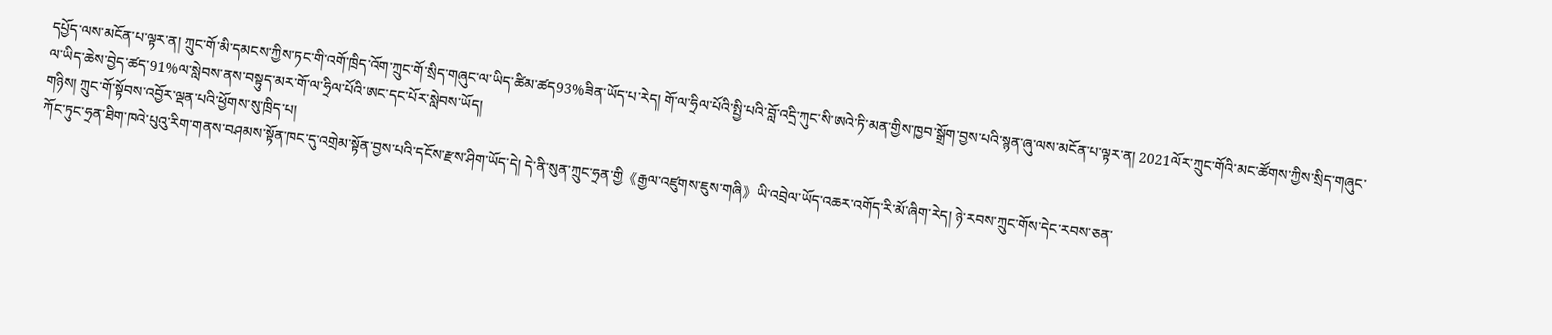དཔྱོད་ལས་མངོན་པ་ལྟར་ན། ཀྲུང་གོ་མི་དམངས་ཀྱིས་ཏང་གི་འགོ་ཁྲིད་འོག་ཀྲུང་གོ་སྲིད་གཞུང་ལ་ཡིད་ཚིམ་ཚད93%ཟིན་ཡོད་པ་རེད། གོ་ལ་ཧྲིལ་པོའི་སྤྱི་པའི་བློ་འདྲི་ཀུང་སི་ཨའེ་ཏི་མན་གྱིས་ཁྱབ་སྒྲོག་བྱས་པའི་སྙན་ཞུ་ལས་མངོན་པ་ལྟར་ན། 2021ལོར་ཀྲུང་གོའི་མང་ཚོགས་ཀྱིས་སྲིད་གཞུང་ལ་ཡིད་ཆེས་བྱེད་ཚད་91%ལ་སླེབས་ནས་བསྟུད་མར་གོ་ལ་ཧྲིལ་པོའི་ཨང་དང་པོར་སླེབས་ཡོད།
གཉིས། ཀྲུང་གོ་སྟོབས་འབྱོར་ལྡན་པའི་ཕྱོགས་སུ་ཁྲིད་པ།
ཀོང་ཏུང་ཧྲན་ཐིག་ཁའེ་པུའུ་རིག་གནས་བཤམས་སྟོན་ཁང་དུ་འགྲེམ་སྟོན་བྱས་པའི་དངོས་རྫས་ཤིག་ཡོད་དེ། དེ་ནི་སུན་ཀྲུང་ཧྲན་གྱི《རྒྱལ་འཛུགས་ཇུས་གཞི》ཡི་འབྲེལ་ཡོད་འཆར་འགོད་རི་མོ་ཞིག་རེད། ཉེ་རབས་ཀྲུང་གོས་དེང་རབས་ཅན་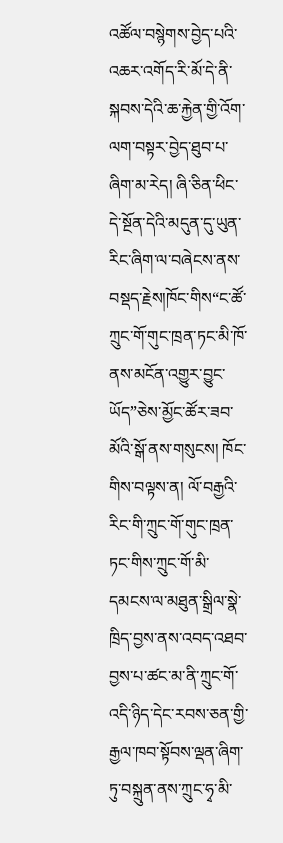འཚོལ་བསྙེགས་བྱེད་པའི་འཆར་འགོད་རི་མོ་དེ་ནི་སྐབས་དེའི་ཆ་རྐྱེན་གྱི་འོག་ལག་བསྟར་བྱེད་ཐུབ་པ་ཞིག་མ་རེད། ཞི་ཅིན་ཕིང་དེ་སྔོན་དེའི་མདུན་དུ་ཡུན་རིང་ཞིག་ལ་བཞེངས་ནས་བསྡད་རྗེས།ཁོང་གིས“ང་ཚོ་ཀྲུང་གོ་གུང་ཁྲན་ཏང་མི་ཁོ་ནས་མངོན་འགྱུར་བྱུང་ཡོད”ཅེས་མྱོང་ཚོར་ཟབ་མོའི་སྒོ་ནས་གསུངས། ཁོང་གིས་བལྟས་ན། ལོ་བརྒྱའི་རིང་གི་ཀྲུང་གོ་གུང་ཁྲན་ཏང་གིས་ཀྲུང་གོ་མི་དམངས་ལ་མཐུན་སྒྲིལ་སྣེ་ཁྲིད་བྱས་ནས་འབད་འཐབ་བྱས་པ་ཚང་མ་ནི་ཀྲུང་གོ་འདི་ཉིད་དེང་རབས་ཅན་གྱི་རྒྱལ་ཁབ་སྟོབས་ལྡན་ཞིག་ཏུ་བསྐྲུན་ནས་ཀྲུང་ཧྭ་མི་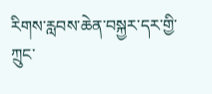རིགས་རླབས་ཆེན་བསྐྱར་དར་གྱི་ཀྲུང་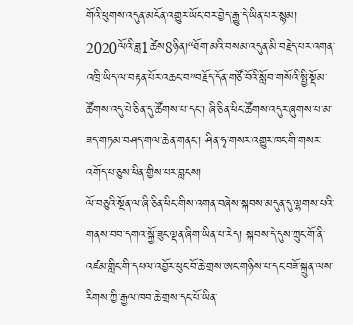གོའི་ཕུགས་འདུན་མངོན་འགྱུར་ཡོང་བར་བྱེད་རྒྱུ་དེ་ཡིན་པར་སྙམ།
2020ལོའི་ཟླ1ཚེས8ཉིན།“ཐོག་མའི་བསམ་འདུན་མི་བརྗེད་པར་འགན་འཁྲི་ཡིད་ལ་བརྟན་པོར་འཆང་བ”བརྗོད་དོན་གཙོ་བོའི་སློབ་གསོའི་སྤྱི་སྡོམ་ཚོགས་འདུ་པེ་ཅིན་དུ་ཚོགས་པ་དང་། ཞི་ཅིན་ཕིང་ཚོགས་འདུར་ཞུགས་པ་མ་ཟད་གཏམ་བཤད་གལ་ཆེན་གནང་། ཤིན་ཧྭ་གསར་འགྱུར་ཁང་གི་གསར་འགོད་པ་ཅུས་ཕིན་གྱིས་པར་བླངས།
ལོ་བཅུའི་སྔོན་ལ་ཞི་ཅིན་ཕིང་གིས་འགན་བཞེས་སྐབས་མདུན་དུ་ལྷགས་པའི་གནས་བབ་དགའ་སྐྱོ་ཟུང་ལྡན་ཞིག་ཡིན་པ་རེད། སྐབས་དེ་དུས་ཀྲུང་གོ་ནི་འཛམ་གླིང་གི་དཔལ་འབྱོར་ཕུང་བོ་ཆེ་གྲས་ཨང་གཉིས་པ་དང་བཟོ་སྐྲུན་ལས་རིགས་ཀྱི་རྒྱལ་ཁབ་ཆེ་གྲས་དང་པོ་ཡིན་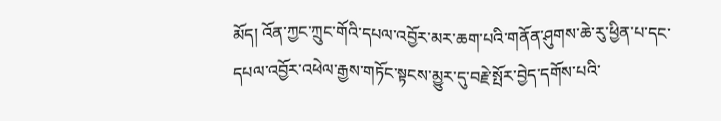མོད། འོན་ཀྱང་ཀྲུང་གོའི་དཔལ་འབྱོར་མར་ཆག་པའི་གནོན་ཤུགས་ཆེ་རུ་ཕྱིན་པ་དང་དཔལ་འབྱོར་འཕེལ་རྒྱས་གཏོང་སྟངས་མྱུར་དུ་བརྗེ་སྤོར་བྱེད་དགོས་པའི་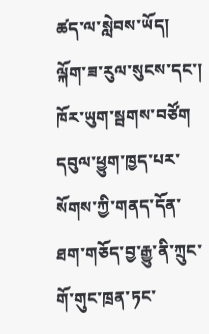ཚད་ལ་སླེབས་ཡོད། ལྐོག་ཟ་རུལ་སུངས་དང་། ཁོར་ཡུག་སྦགས་བཙོག དབུལ་ཕྱུག་ཁྱད་པར་སོགས་ཀྱི་གནད་དོན་ཐག་གཅོད་བྱ་རྒྱུ་ནི་ཀྲུང་གོ་གུང་ཁྲན་ཏང་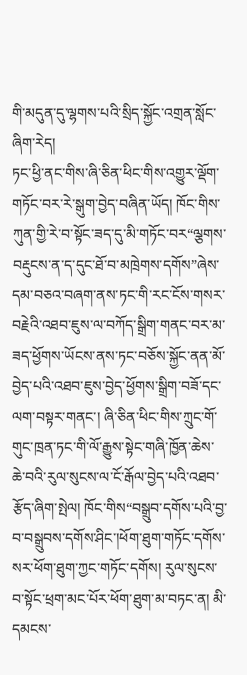གི་མདུན་དུ་ལྷགས་པའི་སྲིད་སྐྱོང་འགྲན་སློང་ཞིག་རེད།
ཏང་ཕྱི་ནང་གིས་ཞི་ཅིན་ཕིང་གིས་འགྱུར་ལྡོག་གཏོང་བར་རེ་སྒུག་བྱེད་བཞིན་ཡོད། ཁོང་གིས་ཀུན་གྱི་རེ་བ་སྟོང་ཟད་དུ་མི་གཏོང་བར“ལྕགས་བརྡུངས་ན་ད་དུང་ཐོ་བ་མཁྲེགས་དགོས”ཞེས་དམ་བཅའ་བཞག་ནས་ཏང་གི་རང་ངོས་གསར་བརྗེའི་འཐབ་ཇུས་ལ་བཀོད་སྒྲིག་གནང་བར་མ་ཟད་ཕྱོགས་ཡོངས་ནས་ཏང་བཅོས་སྐྱོང་ནན་མོ་བྱེད་པའི་འཐབ་ཇུས་བྱེད་ཕྱོགས་སྒྲིག་བཟོ་དང་ལག་བསྟར་གནང་། ཞི་ཅིན་ཕིང་གིས་ཀྲུང་གོ་གུང་ཁྲན་ཏང་གི་ལོ་རྒྱུས་སྟེང་གཞི་ཁྱོན་ཆེས་ཆེ་བའི་རུལ་སུངས་ལ་ངོ་རྒོལ་བྱེད་པའི་འཐབ་རྩོད་ཞིག་སྤེལ། ཁོང་གིས“བསྒྲུབ་དགོས་པའི་བྱ་བ་བསྒྲུབས་དགོས་ཤིང་།ཕོག་ཐུག་གཏོང་དགོས་སར་ཕོག་ཐུག་ཀྱང་གཏོང་དགོས། རུལ་སུངས་བ་སྟོང་ཕྲག་མང་པོར་ཕོག་ཐུག་མ་བཏང་ན། མི་དམངས་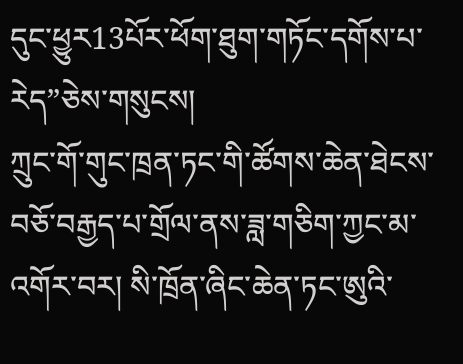དུང་ཕྱུར13པོར་ཕོག་ཐུག་གཏོང་དགོས་པ་རེད”ཅེས་གསུངས།
ཀྲུང་གོ་གུང་ཁྲན་ཏང་གི་ཚོགས་ཆེན་ཐེངས་བཅོ་བརྒྱད་པ་གྲོལ་ནས་ཟླ་གཅིག་ཀྱང་མ་འགོར་བར། སི་ཁྲོན་ཞིང་ཆེན་ཏང་ཨུའི་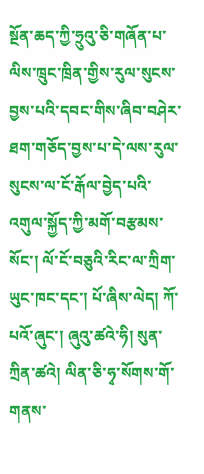སྔོན་ཆད་ཀྱི་ཧྲུའུ་ཅི་གཞོན་པ་ལིས་ཁྲུང་ཁྲིན་གྱིས་རུལ་སུངས་བྱས་པའི་དབང་གིས་ཞིབ་བཤེར་ཐག་གཅོད་བྱས་པ་དེ་ལས་རུལ་སུངས་ལ་ངོ་རྒོལ་བྱེད་པའི་འགུལ་སྐྱོད་ཀྱི་མགོ་བརྩམས་སོང་། ལོ་ངོ་བཅུའི་རིང་ལ་ཀྲིག་ཡུང་ཁང་དང་། པོ་ཞིས་ལེད། ཀོ་པའོ་ཞུང་། ཞུའུ་ཚའེ་ཧི། སུན་ཀྲིན་ཚའེ། ལིན་ཅི་ཧྭ་སོགས་གོ་གནས་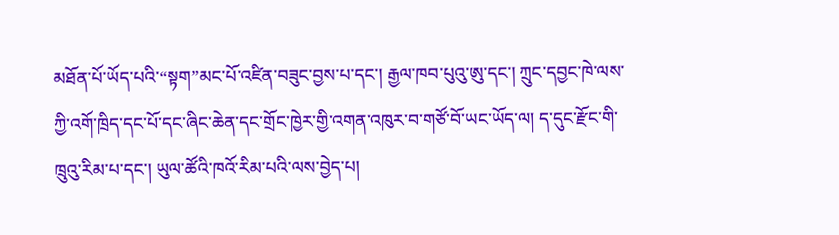མཐོན་པོ་ཡོད་པའི་“སྟག”མང་པོ་འཛིན་བཟུང་བྱས་པ་དང་། རྒྱལ་ཁབ་པུའུ་ཨུ་དང་། ཀྲུང་དབྱང་ཁེ་ལས་ཀྱི་འགོ་ཁྲིད་དང་པོ་དང་ཞིང་ཆེན་དང་གྲོང་ཁྱེར་གྱི་འགན་འཁུར་བ་གཙོ་བོ་ཡང་ཡོད་ལ། ད་དུང་རྫོང་གི་ཁྲུའུ་རིམ་པ་དང་། ཡུལ་ཚོའི་ཁའོ་རིམ་པའི་ལས་བྱེད་པ།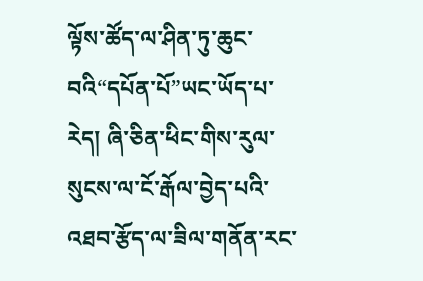ལྟོས་ཚོད་ལ་ཤིན་ཏུ་ཆུང་བའི“དཔོན་པོ”ཡང་ཡོད་པ་རེད། ཞི་ཅིན་ཕིང་གིས་རུལ་སུངས་ལ་ངོ་རྒོལ་བྱེད་པའི་འཐབ་རྩོད་ལ་ཟིལ་གནོན་རང་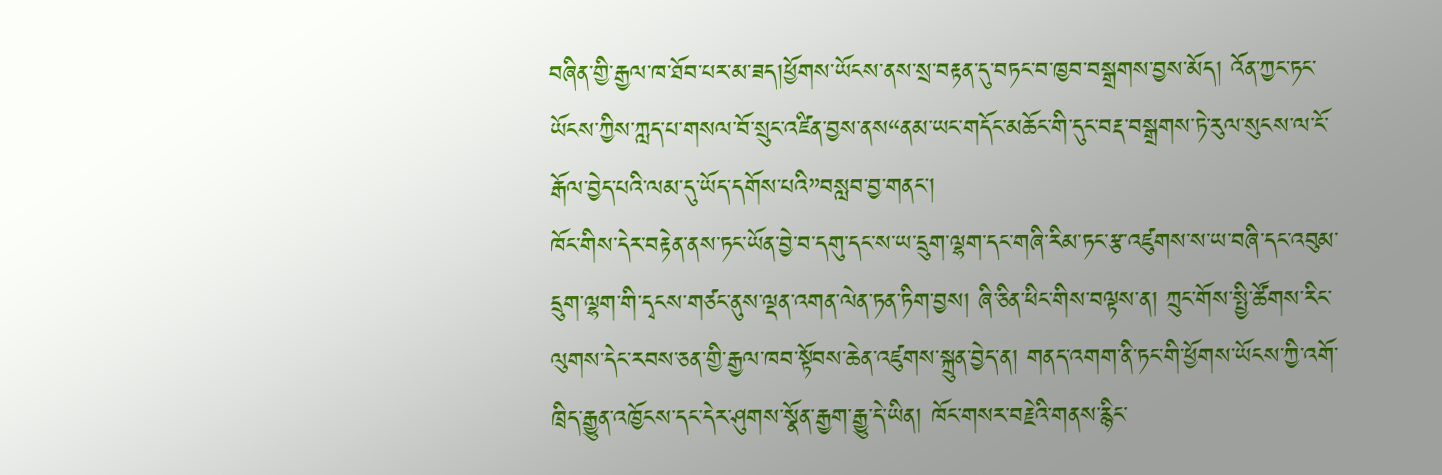བཞིན་གྱི་རྒྱལ་ཁ་ཐོབ་པར་མ་ཟད།ཕྱོགས་ཡོངས་ནས་སྲ་བརྟན་དུ་བཏང་བ་ཁྱབ་བསྒྲགས་བྱས་མོད། འོན་ཀྱང་ཏང་ཡོངས་ཀྱིས་ཀླད་པ་གསལ་བོ་སྲུང་འཛིན་བྱས་ནས“ནམ་ཡང་གདོང་མཆོང་གི་དུང་བརྡ་བསྒྲགས་ཏེ་རུལ་སུངས་ལ་ངོ་རྒོལ་བྱེད་པའི་ལམ་དུ་ཡོད་དགོས་པའི”བསླབ་བྱ་གནང་།
ཁོང་གིས་དེར་བརྟེན་ནས་ཏང་ཡོན་བྱེ་བ་དགུ་དང་ས་ཡ་དྲུག་ལྷག་དང་གཞི་རིམ་ཏང་རྩ་འཛུགས་ས་ཡ་བཞི་དང་འབུམ་དྲུག་ལྷག་གི་དྭངས་གཙང་ནུས་ལྡན་འགན་ལེན་ཏན་ཏིག་བྱས། ཞི་ཅིན་ཕིང་གིས་བལྟས་ན། ཀྲུང་གོས་སྤྱི་ཚོགས་རིང་ལུགས་དེང་རབས་ཅན་གྱི་རྒྱལ་ཁབ་སྟོབས་ཆེན་འཛུགས་སྐྲུན་བྱེད་ན། གནད་འགག་ནི་ཏང་གི་ཕྱོགས་ཡོངས་ཀྱི་འགོ་ཁྲིད་རྒྱུན་འཁྱོངས་དང་དེར་ཤུགས་སྣོན་རྒྱག་རྒྱུ་དེ་ཡིན། ཁོང་གསར་བརྗེའི་གནས་རྙིང་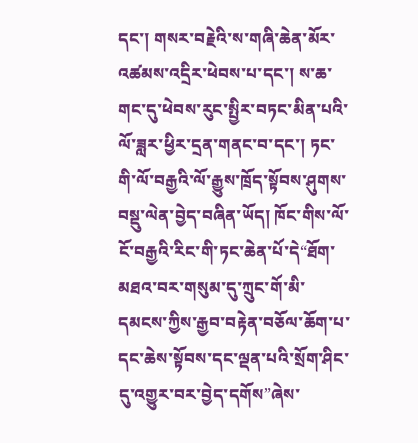དང་། གསར་བརྗེའི་ས་གཞི་ཆེན་མོར་འཚམས་འདྲིར་ཕེབས་པ་དང་། ས་ཆ་གང་དུ་ཕེབས་རུང་སྤྱིར་བཏང་མིན་པའི་ལོ་ཟླར་ཕྱིར་དྲན་གནང་བ་དང་། ཏང་གི་ལོ་བརྒྱའི་ལོ་རྒྱུས་ཁྲོད་སྟོབས་ཤུགས་བསྡུ་ལེན་བྱེད་བཞིན་ཡོད། ཁོང་གིས་ལོ་ངོ་བརྒྱའི་རིང་གི་ཏང་ཆེན་པོ་དེ“ཐོག་མཐའ་བར་གསུམ་དུ་ཀྲུང་གོ་མི་དམངས་ཀྱིས་རྒྱབ་བརྟེན་བཅོལ་ཆོག་པ་དང་ཆེས་སྟོབས་དང་ལྡན་པའི་སྲོག་ཤིང་དུ་འགྱུར་བར་བྱེད་དགོས”ཞེས་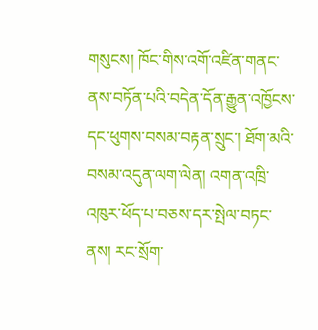གསུངས། ཁོང་གིས་འགོ་འཛིན་གནང་ནས་བཏོན་པའི་བདེན་དོན་རྒྱུན་འཁྱོངས་དང་ཕུགས་བསམ་བརྟན་སྲུང་། ཐོག་མའི་བསམ་འདུན་ལག་ལེན། འགན་འཁྲི་འཁུར་ཕོད་པ་བཅས་དར་སྤེལ་བཏང་ནས། རང་སྲོག་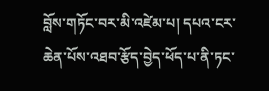བློས་གཏོང་བར་མི་འཛེམ་པ། དཔའ་ངར་ཆེན་པོས་འཐབ་རྩོད་བྱེད་ཕོད་པ་ནི་ཏང་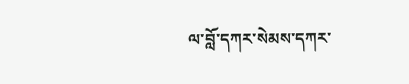ལ་བློ་དཀར་སེམས་དཀར་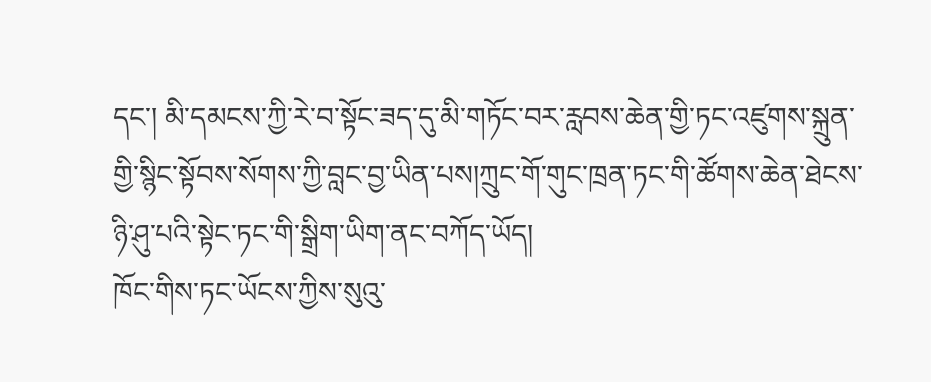དང་། མི་དམངས་ཀྱི་རེ་བ་སྟོང་ཟད་དུ་མི་གཏོང་བར་རླབས་ཆེན་གྱི་ཏང་འཛུགས་སྐྲུན་གྱི་སྙིང་སྟོབས་སོགས་ཀྱི་བླང་བྱ་ཡིན་པས།ཀྲུང་གོ་གུང་ཁྲན་ཏང་གི་ཚོགས་ཆེན་ཐེངས་ཉི་ཤུ་པའི་སྟེང་ཏང་གི་སྒྲིག་ཡིག་ནང་བཀོད་ཡོད།
ཁོང་གིས་ཏང་ཡོངས་ཀྱིས་སུའུ་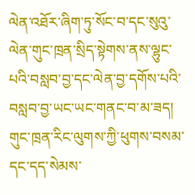ལེན་འཐོར་ཞིག་ཏུ་སོང་བ་དང་སུའུ་ལེན་གུང་ཁྲན་སྲིད་སྟེགས་ནས་ལྷུང་པའི་བསླབ་བྱ་དང་ལེན་བྱ་དགོས་པའི་བསླབ་བྱ་ཡང་ཡང་གནང་བ་མ་ཟད། གུང་ཁྲན་རིང་ལུགས་ཀྱི་ཕུགས་བསམ་དང་དད་སེམས་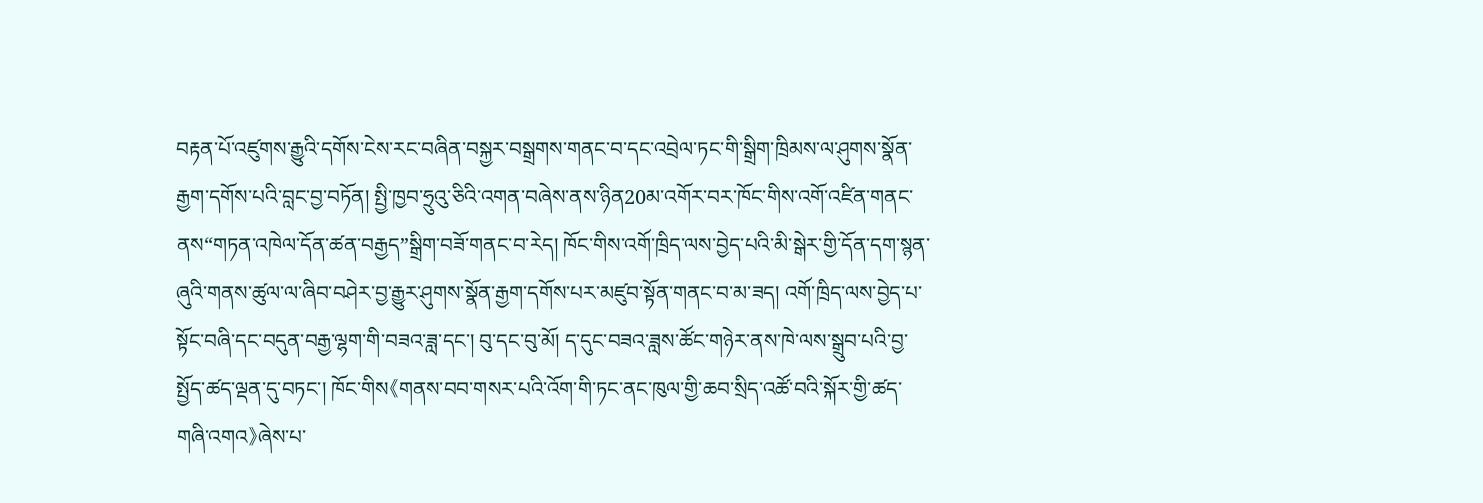བརྟན་པོ་འཛུགས་རྒྱུའི་དགོས་ངེས་རང་བཞིན་བསྐྱར་བསྒྲགས་གནང་བ་དང་འབྲེལ་ཏང་གི་སྒྲིག་ཁྲིམས་ལ་ཤུགས་སྣོན་རྒྱག་དགོས་པའི་བླང་བྱ་བཏོན། སྤྱི་ཁྱབ་ཧྲུའུ་ཅིའི་འགན་བཞེས་ནས་ཉིན20མ་འགོར་བར་ཁོང་གིས་འགོ་འཛིན་གནང་ནས“གཏན་འཁེལ་དོན་ཚན་བརྒྱད”སྒྲིག་བཟོ་གནང་བ་རེད། ཁོང་གིས་འགོ་ཁྲིད་ལས་བྱེད་པའི་མི་སྒེར་གྱི་དོན་དག་སྙན་ཞུའི་གནས་ཚུལ་ལ་ཞིབ་བཤེར་བྱ་རྒྱུར་ཤུགས་སྣོན་རྒྱག་དགོས་པར་མཛུབ་སྟོན་གནང་བ་མ་ཟད། འགོ་ཁྲིད་ལས་བྱེད་པ་སྟོང་བཞི་དང་བདུན་བརྒྱ་ལྷག་གི་བཟའ་ཟླ་དང་། བུ་དང་བུ་མོ། ད་དུང་བཟའ་ཟླས་ཚོང་གཉེར་ནས་ཁེ་ལས་སྒྲུབ་པའི་བྱ་སྤྱོད་ཚད་ལྡན་དུ་བཏང་། ཁོང་གིས《གནས་བབ་གསར་པའི་འོག་གི་ཏང་ནང་ཁུལ་གྱི་ཆབ་སྲིད་འཚོ་བའི་སྐོར་གྱི་ཚད་གཞི་འགའ》ཞེས་པ་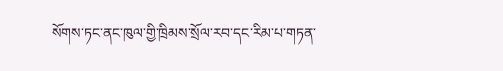སོགས་ཏང་ནང་ཁུལ་གྱི་ཁྲིམས་སྲོལ་རབ་དང་རིམ་པ་གཏན་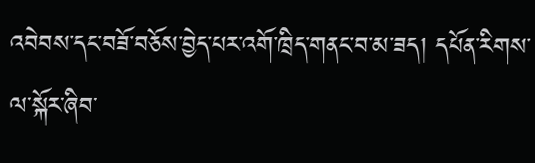འབེབས་དང་བཟོ་བཅོས་བྱེད་པར་འགོ་ཁྲིད་གནང་བ་མ་ཟད། དཔོན་རིགས་ལ་སྐོར་ཞིབ་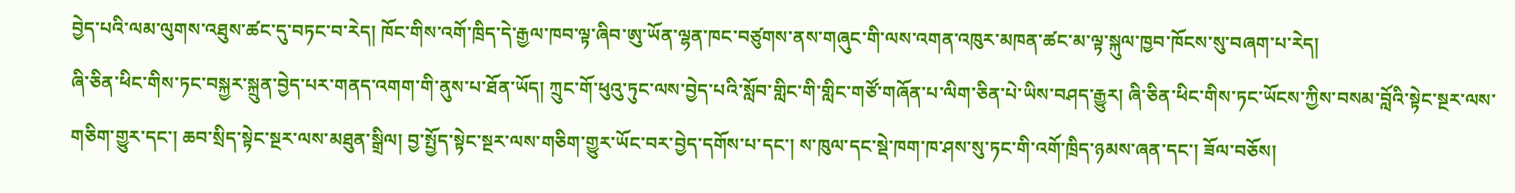བྱེད་པའི་ལམ་ལུགས་འཐུས་ཚང་དུ་བཏང་བ་རེད། ཁོང་གིས་འགོ་ཁྲིད་དེ་རྒྱལ་ཁབ་ལྟ་ཞིབ་ཨུ་ཡོན་ལྷན་ཁང་བཙུགས་ནས་གཞུང་གི་ལས་འགན་འཁུར་མཁན་ཚང་མ་ལྟ་སྐུལ་ཁྱབ་ཁོངས་སུ་བཞག་པ་རེད།
ཞི་ཅིན་ཕིང་གིས་ཏང་བསྐྱར་སྐྲུན་བྱེད་པར་གནད་འགག་གི་ནུས་པ་ཐོན་ཡོད། ཀྲུང་གོ་ཕུའུ་ཏུང་ལས་བྱེད་པའི་སློབ་གླིང་གི་གླིང་གཙོ་གཞོན་པ་ལིག་ཅིན་པེ་ཡིས་བཤད་རྒྱུར། ཞི་ཅིན་ཕིང་གིས་ཏང་ཡོངས་ཀྱིས་བསམ་བློའི་སྟེང་སྔར་ལས་གཅིག་གྱུར་དང་། ཆབ་སྲིད་སྟེང་སྔར་ལས་མཐུན་སྒྲིལ། བྱ་སྤྱོད་སྟེང་སྔར་ལས་གཅིག་གྱུར་ཡོང་བར་བྱེད་དགོས་པ་དང་། ས་ཁུལ་དང་སྡེ་ཁག་ཁ་ཤས་སུ་ཏང་གི་འགོ་ཁྲིད་ཉམས་ཞན་དང་། ཟོལ་བཅོས།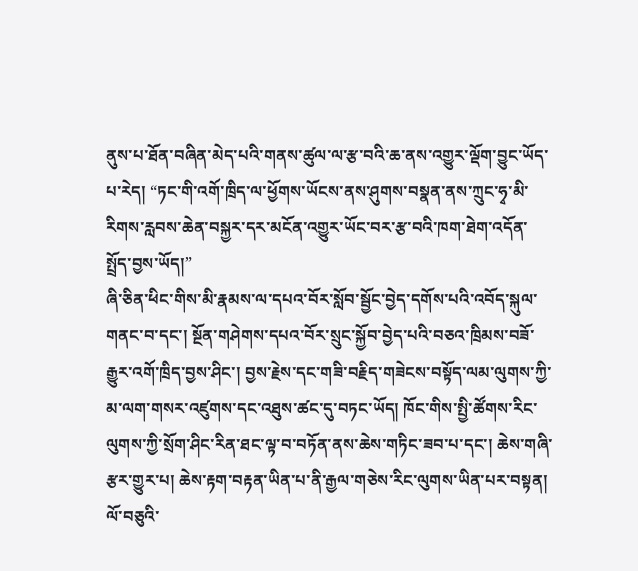ནུས་པ་ཐོན་བཞིན་མེད་པའི་གནས་ཚུལ་ལ་རྩ་བའི་ཆ་ནས་འགྱུར་ལྡོག་བྱུང་ཡོད་པ་རེད། “ཏང་གི་འགོ་ཁྲིད་ལ་ཕྱོགས་ཡོངས་ནས་ཤུགས་བསྣན་ནས་ཀྲུང་ཧྭ་མི་རིགས་རླབས་ཆེན་བསྐྱར་དར་མངོན་འགྱུར་ཡོང་བར་རྩ་བའི་ཁག་ཐེག་འདོན་སྤྲོད་བྱས་ཡོད།”
ཞི་ཅིན་ཕིང་གིས་མི་རྣམས་ལ་དཔའ་བོར་སློབ་སྦྱོང་བྱེད་དགོས་པའི་འབོད་སྐུལ་གནང་བ་དང་། སྔོན་གཤེགས་དཔའ་བོར་སྲུང་སྐྱོབ་བྱེད་པའི་བཅའ་ཁྲིམས་བཟོ་རྒྱུར་འགོ་ཁྲིད་བྱས་ཤིང་། བྱས་རྗེས་དང་གཟི་བརྗིད་གཟེངས་བསྟོད་ལམ་ལུགས་ཀྱི་མ་ལག་གསར་འཛུགས་དང་འཐུས་ཚང་དུ་བཏང་ཡོད། ཁོང་གིས་སྤྱི་ཚོགས་རིང་ལུགས་ཀྱི་སྲོག་ཤིང་རིན་ཐང་ལྟ་བ་བཏོན་ནས་ཆེས་གཏིང་ཟབ་པ་དང་། ཆེས་གཞི་རྩར་གྱུར་པ། ཆེས་རྟག་བརྟན་ཡིན་པ་ནི་རྒྱལ་གཅེས་རིང་ལུགས་ཡིན་པར་བསྟན། ལོ་བཅུའི་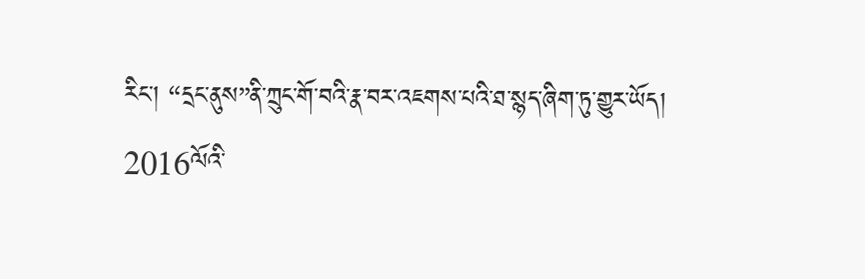རིང་། “དྲང་ནུས”ནི་ཀྲུང་གོ་བའི་རྣ་བར་འཇགས་པའི་ཐ་སྙད་ཞིག་ཏུ་གྱུར་ཡོད།
2016ལོའི་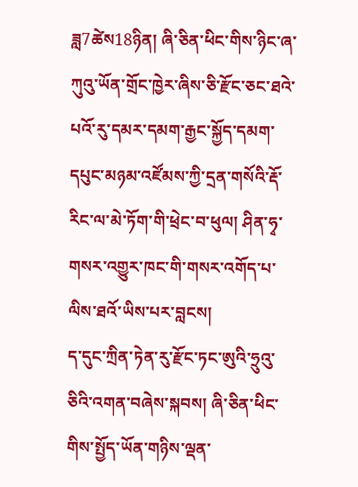ཟླ7ཚེས18ཉིན། ཞི་ཅིན་ཕིང་གིས་ཉིང་ཞ་ཀུའུ་ཡོན་གྲོང་ཁྱེར་ཞིས་ཅི་རྫོང་ཅང་ཐའེ་པའོ་རུ་དམར་དམག་རྒྱང་སྐྱོད་དམག་དཔུང་མཉམ་འཛོམས་ཀྱི་དྲན་གསོའི་རྡོ་རིང་ལ་མེ་ཏོག་གི་ཕྲེང་བ་ཕུལ། ཤིན་ཧྭ་གསར་འགྱུར་ཁང་གི་གསར་འགོད་པ་ལིས་ཐའོ་ཡིས་པར་བླངས།
ད་དུང་ཀྲིན་ཏེན་རུ་རྫོང་ཏང་ཨུའི་ཧྲུའུ་ཅིའི་འགན་བཞེས་སྐབས། ཞི་ཅིན་ཕིང་གིས་སྤྱོད་ཡོན་གཉིས་ལྡན་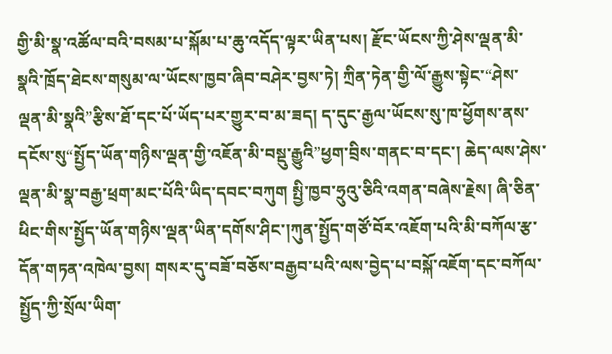གྱི་མི་སྣ་འཚོལ་བའི་བསམ་པ་སྐོམ་པ་ཆུ་འདོད་ལྟར་ཡིན་པས། རྫོང་ཡོངས་ཀྱི་ཤེས་ལྡན་མི་སྣའི་ཁྲོད་ཐེངས་གསུམ་ལ་ཡོངས་ཁྱབ་ཞིབ་བཤེར་བྱས་ཏེ། ཀྲིན་ཏེན་གྱི་ལོ་རྒྱུས་སྟེང་“ཤེས་ལྡན་མི་སྣའི”རྩིས་ཐོ་དང་པོ་ཡོད་པར་གྱུར་བ་མ་ཟད། ད་དུང་རྒྱལ་ཡོངས་སུ་ཁ་ཕྱོགས་ནས་དངོས་སུ“སྤྱོད་ཡོན་གཉིས་ལྡན་གྱི་འཇོན་མི་བསྡུ་རྒྱུའི”ཕྱག་བྲིས་གནང་བ་དང་། ཆེད་ལས་ཤེས་ལྡན་མི་སྣ་བརྒྱ་ཕྲག་མང་པོའི་ཡིད་དབང་བཀུག སྤྱི་ཁྱབ་ཧྲུའུ་ཅིའི་འགན་བཞེས་རྗེས། ཞི་ཅིན་ཕིང་གིས་སྤྱོད་ཡོན་གཉིས་ལྡན་ཡིན་དགོས་ཤིང་།ཀུན་སྤྱོད་གཙོ་བོར་འཇོག་པའི་མི་བཀོལ་རྩ་དོན་གཏན་འཁེལ་བྱས། གསར་དུ་བཟོ་བཅོས་བརྒྱབ་པའི་ལས་བྱེད་པ་བསྐོ་འཇོག་དང་བཀོལ་སྤྱོད་ཀྱི་སྲོལ་ཡིག་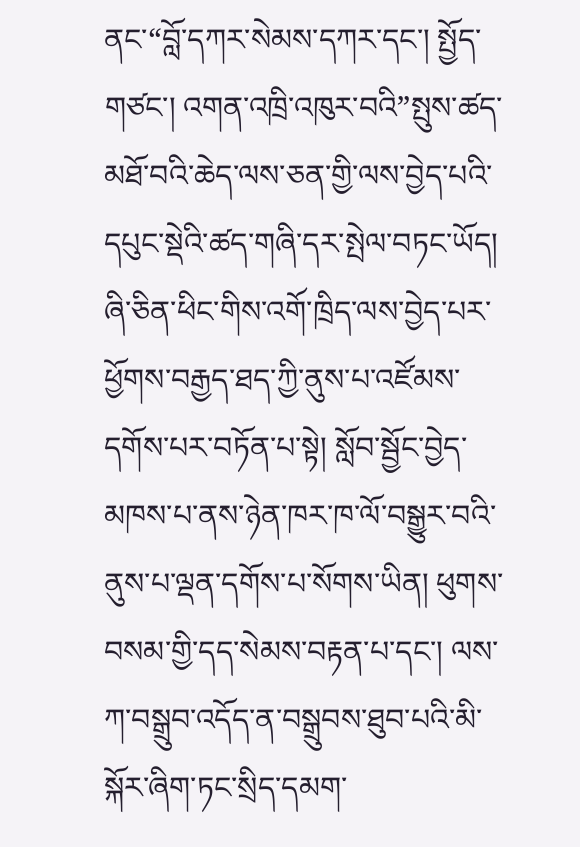ནང་“བློ་དཀར་སེམས་དཀར་དང་། སྤྱོད་གཙང་། འགན་འཁྲི་འཁུར་བའི”སྤུས་ཚད་མཐོ་བའི་ཆེད་ལས་ཅན་གྱི་ལས་བྱེད་པའི་དཔུང་སྡེའི་ཚད་གཞི་དར་སྤེལ་བཏང་ཡོད། ཞི་ཅིན་ཕིང་གིས་འགོ་ཁྲིད་ལས་བྱེད་པར་ཕྱོགས་བརྒྱད་ཐད་ཀྱི་ནུས་པ་འཛོམས་དགོས་པར་བཏོན་པ་སྟེ། སློབ་སྦྱོང་བྱེད་མཁས་པ་ནས་ཉེན་ཁར་ཁ་ལོ་བསྒྱུར་བའི་ནུས་པ་ལྡན་དགོས་པ་སོགས་ཡིན། ཕུགས་བསམ་གྱི་དད་སེམས་བརྟན་པ་དང་། ལས་ཀ་བསྒྲུབ་འདོད་ན་བསྒྲུབས་ཐུབ་པའི་མི་སྐོར་ཞིག་ཏང་སྲིད་དམག་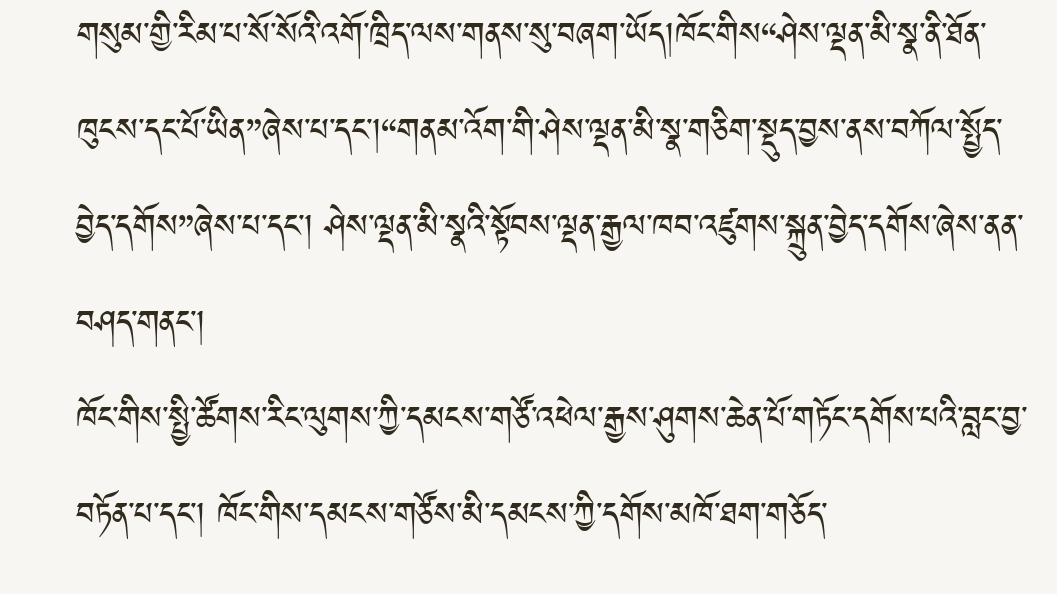གསུམ་གྱི་རིམ་པ་སོ་སོའི་འགོ་ཁྲིད་ལས་གནས་སུ་བཞག་ཡོད།ཁོང་གིས“ཤེས་ལྡན་མི་སྣ་ནི་ཐོན་ཁུངས་དང་པོ་ཡིན”ཞེས་པ་དང་།“གནམ་འོག་གི་ཤེས་ལྡན་མི་སྣ་གཅིག་སྡུད་བྱས་ནས་བཀོལ་སྤྱོད་བྱེད་དགོས”ཞེས་པ་དང་། ཤེས་ལྡན་མི་སྣའི་སྟོབས་ལྡན་རྒྱལ་ཁབ་འཛུགས་སྐྲུན་བྱེད་དགོས་ཞེས་ནན་བཤད་གནང་།
ཁོང་གིས་སྤྱི་ཚོགས་རིང་ལུགས་ཀྱི་དམངས་གཙོ་འཕེལ་རྒྱས་ཤུགས་ཆེན་པོ་གཏོང་དགོས་པའི་བླང་བྱ་བཏོན་པ་དང་། ཁོང་གིས་དམངས་གཙོས་མི་དམངས་ཀྱི་དགོས་མཁོ་ཐག་གཅོད་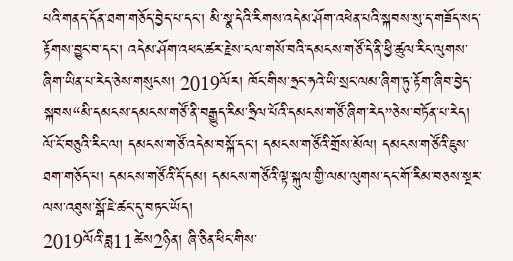པའི་གནད་དོན་ཐག་གཅོད་བྱེད་པ་དང་། མི་སྣ་དེའི་རིགས་འདེམ་ཤོག་འཕེན་པའི་སྐབས་སུ་ད་གཟོད་སད་རྟོགས་བྱུང་བ་དང་། འདེམ་ཤོག་འཕང་ཚར་རྗེས་ངལ་གསོ་བའི་དམངས་གཙོ་དེ་ནི་ཕྱི་ཚུལ་རིང་ལུགས་ཞིག་ཡིན་པ་རེད་ཅེས་གསུངས། 2019ལོར། ཁོང་གིས་ཧྲང་ཧའེ་ཡི་སྲང་ལམ་ཞིག་ཏུ་རྟོག་ཞིབ་བྱེད་སྐབས“མི་དམངས་དམངས་གཙོ་ནི་བརྒྱུད་རིམ་ཧྲིལ་པོའི་དམངས་གཙོ་ཞིག་རེད”ཅེས་བཏོན་པ་རེད། ལོ་ངོ་བཅུའི་རིང་ལ། དམངས་གཙོ་འདེམ་བསྐོ་དང་། དམངས་གཙོའི་གྲོས་མོལ། དམངས་གཙོའི་ཇུས་ཐག་གཅོད་པ། དམངས་གཙོའི་དོ་དམ། དམངས་གཙོའི་ལྟ་སྐུལ་གྱི་ལམ་ལུགས་དང་གོ་རིམ་བཅས་སྔར་ལས་འཐུས་སྒོ་ཇེ་ཚང་དུ་བཏང་ཡོད།
2019ལོའི་ཟླ11ཚེས2ཉིན། ཞི་ཅིན་ཕིང་གིས་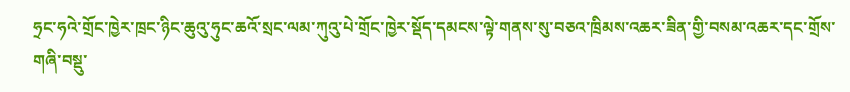ཧྲང་ཧའེ་གྲོང་ཁྱེར་ཁྲང་ཉིང་ཆུའུ་ཧུང་ཆའོ་སྲང་ལམ་ཀུའུ་པེ་གྲོང་ཁྱེར་སྡོད་དམངས་ལྟེ་གནས་སུ་བཅའ་ཁྲིམས་འཆར་ཟིན་གྱི་བསམ་འཆར་དང་གྲོས་གཞི་བསྡུ་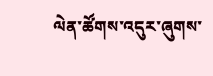ལེན་ཚོགས་འདུར་ཞུགས་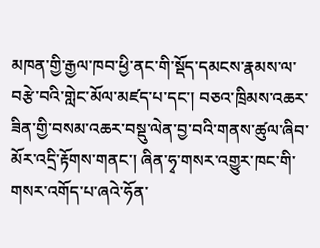མཁན་གྱི་རྒྱལ་ཁབ་ཕྱི་ནང་གི་སྡོད་དམངས་རྣམས་ལ་བརྩེ་བའི་གླེང་མོལ་མཛད་པ་དང་། བཅའ་ཁྲིམས་འཆར་ཟིན་གྱི་བསམ་འཆར་བསྡུ་ལེན་བྱ་བའི་གནས་ཚུལ་ཞིབ་མོར་འདྲི་རྟོགས་གནང་། ཞིན་ཧྭ་གསར་འགྱུར་ཁང་གི་གསར་འགོད་པ་ཞའེ་ཧོན་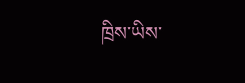ཁྲིས་ཡིས་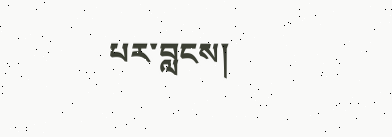པར་བླངས།